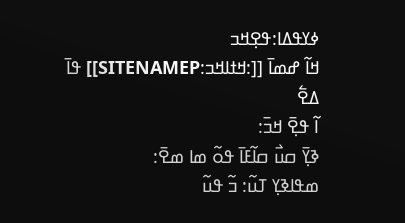ߦߌߟߡߊ:ߟߐ߲ߞߏ
ߞߊ߬ ߝߘߊ߫ [[:ߞߙߊߞߏ:SITENAMEP]] ߟߊ߫
ߡߐ߱
ߊ߬ ߟߐ߲߫ ߞߏ߫:
ߢߌ߲߫ ߛߎ߯ ߛߊ߬ߓߊ߫ ߟߋ߬ ߘߊ ߘߐ߫:
ߘߟߊߢߌ߲ ߠߎ߬: ߏ߬ ߟߎ߬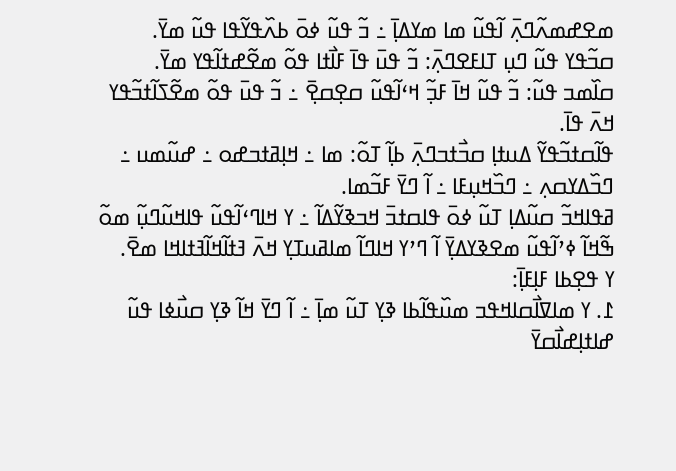ߘߐߝߘߍ߬ߣߍ߲߫ ߊ߬ߟߎ߬ ߘߊ ߘߌߡߊ߲߫ ߸ ߏ߬ ߟߎ߬ ߦߋ߫ ߕߍ߰ߟߌ߬ߟߊ ߟߎ߬ ߘߌ߫.
ߛߏ߬ߟߌ ߟߎ߬ ߣߎ߲ ߠߊߓߐߣߍ߲߫: ߏ߬ ߟߎ߫ ߟߊ߫ ߓߊ߯ߙߊ ߟߋ߬ ߘߐ߬ߝߙߊ߬ߟߌ ߘߌ߫.
ߛߊ߰ߘߏ ߟߎ߬: ߏ߬ ߟߎ߬ ߞߊ߫ ߓߏ߲߬ ߞߵߊ߬ߟߎ߬ ߛߐ߲ߛߐ߲߫ ߸ ߏ߬ ߟߎ߫ ߟߋ߬ ߘߐ߬ߖߊ߬ߙߏ߬ߟߌ ߞߍ߫ ߟߊ߫.
ߟߊ߬ߛߙߏ߬ߟߌ߬ ߡߎߙߊ߲ ߛߏ߯ߙߏߣߍ߲߫ ߕߊ߲߬ ߠߋ߬: ߘߊ ߸ ߞߊ߲ߥߙߏߝߋ ߸ ߝߎ߬ߘߎ ߸ ߣߏ߰ߡߌߛߍ߲ ߸ ߣߏ߰ߞߎ߲ߓߊ ߸ ߊ߬ ߣߌ߫ ߓߏ߬ߘߊ.
ߥߟߊߞߏ߬ ߛߎ߬ߡߊ߲ ߠߎ߬ ߦߋ߫ ߟߊߛߙߏ߫ ߞߏߢߌ߬ߡߊ߬ ߸ ߌ ߞߊߣߵߊ߬ߟߎ߬ ߟߊߞߎ߬ߣߎ߲߬ ߘߋ߬ ߒ߬ߞߊ߬ ߦߴߊ߬ߟߎ߬ ߘߐߢߌߡߌ߲߫ ߊ߬ ߣߴߌ ߞߊߣߊ߬ ߘߊߥߎߠߌ߲ ߞߍ߫ ߔߙߊ߬ߞߊ߬ߔߙߊߞߊ ߘߐ߫.
ߌ ߟߐ߲ߕߊ ߓߊ߲ߓߊ߲߫:
߁. ߌ ߘߊߜߊ߯ߛߊߞߟߏ ߘߎ߰ߟߊ߬ߕߊ ߢߌ߲ ߠߎ߬ ߘߊ߲߫ ߸ ߊ߬ ߣߌ߫ ߞߊ߬ ߢߌ߲ ߛߎ߯ߦߊ ߟߎ߬ ߝߊߙߊ߲ߝߊ߯ߛߌ߫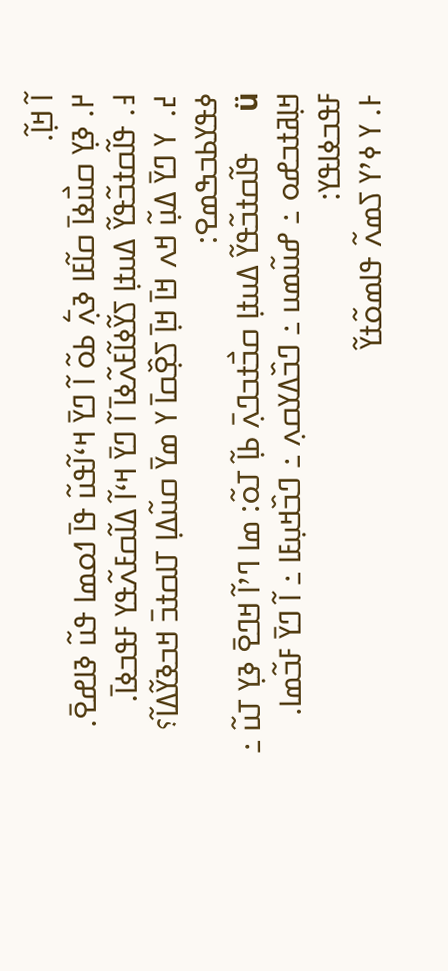ߊ߬ ߞߊ߲߬.
߂. ߢߌ߲ ߛߎ߯ߦߊ߫ ߛߊ߬ߓߊ ߢߍ߲߱ ߕߋ߬ ߊ߬ ߣߌ߫ ߞߵߊ߬ߟߎ߬ ߟߊ߫ ߗߋߘߊ ߟߎ߬ ߢߊߝߐ߫.
߃. ߟߊ߬ߛߙߏ߬ߟߌ߬ ߡߎߙߊ߲ ߖߌ߬ߦߊ߬ߓߍ߬ߦߊ߫ ߊ߬ ߣߌ߫ ߞߵߊ߬ ߡߊ߬ߛߓߍ߬ߟߌ ߓߟߏߦߊ߫.
߄.  ߌ ߣߌ߫ ߡߎ߲߬ ߞߍ ߞߊ߫ ߞߊ߲߫ ߖߐ߲߰ߛߊ߫ ߌ ߘߌ߫ ߛߎ߬ߡߊ߲ ߠߊߛߙߏ߫ ߞߏߢߌ߬ߡߊ߬؟
ߦߟߌߕߏߒߘߐ:
ü     ߟߊ߬ߛߙߏ߬ߟߌ߬ ߡߎߙߊ߲ ߛߏ߯ߙߏߣߍ߲߫ ߕߊ߲߬ ߠߋ߬: ߘߊ ߣߴߊ߬ ߞߣߐ߫ ߢߌ߲ ߠߎ߬ ߸ ߞߊ߲ߥߙߏߝߋ ߸ ߝߎ߬ߘߎ ߸ ߣߏ߰ߡߌߛߍ߲ ߸ ߣߏ߰ߞߎ߲ߓߊ ߸ ߊ߬ ߣߌ߫ ߓߏ߬ߘߊ.
ߓߟߏߦߊߟߌ:
߅. ߌ ߦߴߌ ߖߘߍ߬ ߟߊߘߋ߬ߙߌ߬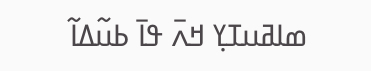ߘߊߥߎߠߌ߲ ߞߍ߫ ߟߊ߫ ߕߎ߬ߡߊ߬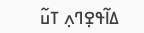ߡߊ߬ߟߐ߲ߣߍ߲ ߠߎ߬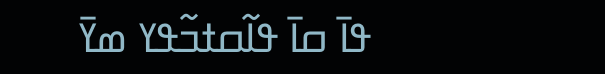ߟߊ߫ ߛߊ߫ ߟߊ߬ߛߙߏ߬ߟߌ ߘߌ߫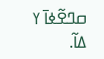ߛߣߐ߬ߦߊ߫ ߌ ߡߊ߬.